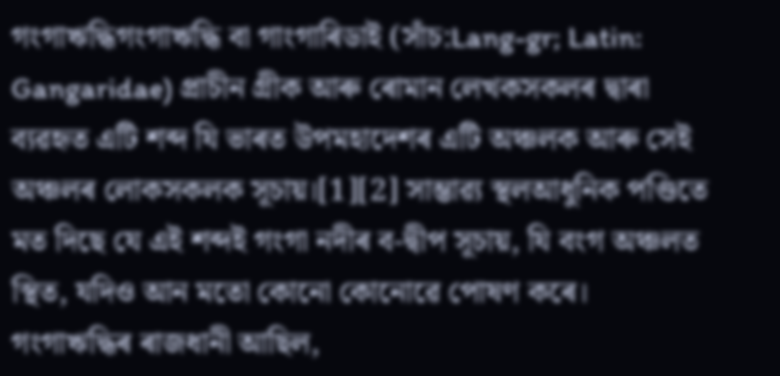গংগাঋদ্ধিগংগাঋদ্ধি বা গাংগাৰিডাই (সাঁচ:Lang-gr; Latin: Gangaridae) প্ৰাচীন গ্ৰীক আৰু ৰোমান লেখকসকলৰ দ্বাৰা ব্যৱহৃত এটি শব্দ যি ভাৰত উপমহাদেশৰ এটি অঞ্চলক আৰু সেই অঞ্চলৰ লোকসকলক সূচায়।[1][2] সাম্ভাৱ্য স্থলআধুনিক পণ্ডিতে মত দিছে যে এই শব্দই গংগা নদীৰ ব-দ্বীপ সূচায়, যি বংগ অঞ্চলত স্থিত, যদিও আন মতো কোনো কোনোৱে পোষণ কৰে। গংগাঋদ্ধিৰ ৰাজধানী আছিল,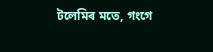টলেমিৰ মতে, গংগে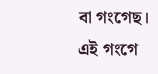বা গংগেছ। এই গংগে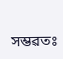সম্ভৱতঃ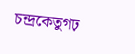চন্দ্ৰকেতুগঢ়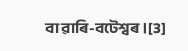বা ৱাৰি-বটেশ্বৰ।[3]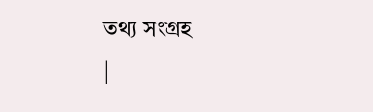তথ্য সংগ্ৰহ
|